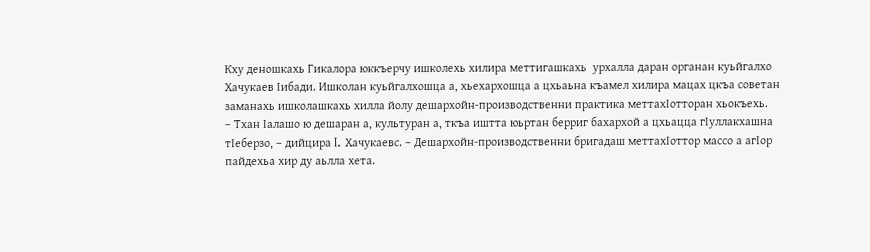Кху деношкахь Гикалора юккъерчу ишколехь хилира меттигашкахь  урхалла даран органан куьйгалхо Хачукаев Iибади. Ишколан куьйгалхошца а, хьехархошца а цхьаьна къамел хилира мацах цкъа советан заманахь ишколашкахь хилла йолу дешархойн-производственни практика меттахIотторан хьокъехь.
– Тхан Iалашо ю дешаран а, культуран а, ткъа иштта юьртан берриг бахархой а цхьацца гIуллакхашна тIеберзо, – дийцира I. Хачукаевс. – Дешархойн-производственни бригадаш меттахIоттор массо а агIор пайдехьа хир ду аьлла хета.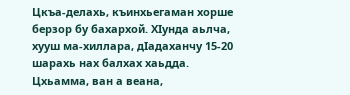Цкъа-делахь, къинхьегаман хорше берзор бу бахархой. ХIунда аьлча, хууш ма-хиллара, дIадаханчу 15-20 шарахь нах балхах хаьдда. Цхьамма, ван а веана,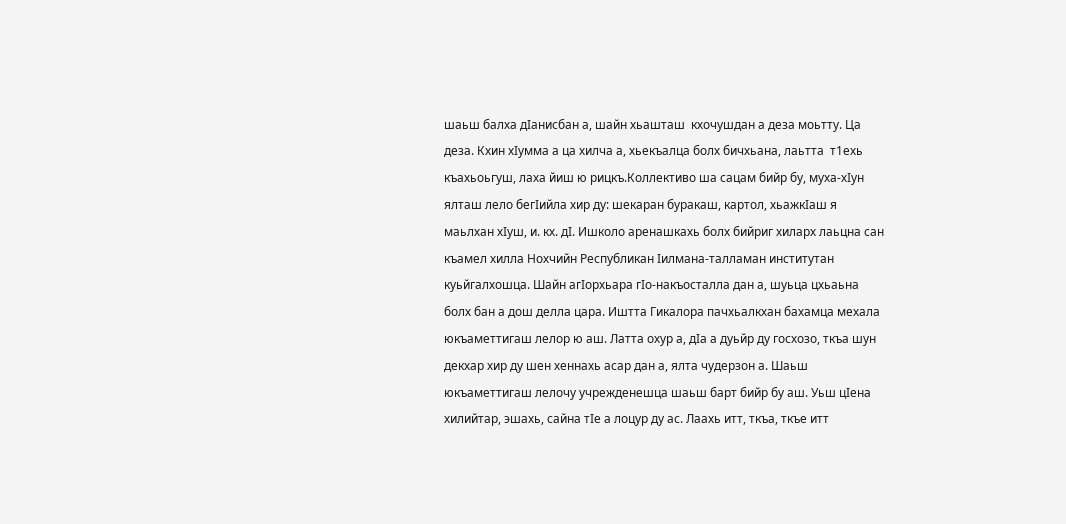шаьш балха дIанисбан а, шайн хьашташ  кхочушдан а деза моьтту. Ца деза. Кхин хIумма а ца хилча а, хьекъалца болх бичхьана, лаьтта  т1ехь къахьоьгуш, лаха йиш ю рицкъ.Коллективо ша сацам бийр бу, муха-хIун ялташ лело бегIийла хир ду: шекаран буракаш, картол, хьажкIаш я маьлхан хIуш, и. кх. дI. Ишколо аренашкахь болх бийриг хиларх лаьцна сан къамел хилла Нохчийн Республикан Iилмана-талламан институтан куьйгалхошца. Шайн агIорхьара гIо-накъосталла дан а, шуьца цхьаьна болх бан а дош делла цара. Иштта Гикалора пачхьалкхан бахамца мехала юкъаметтигаш лелор ю аш. Латта охур а, дIа а дуьйр ду госхозо, ткъа шун декхар хир ду шен хеннахь асар дан а, ялта чудерзон а. Шаьш юкъаметтигаш лелочу учрежденешца шаьш барт бийр бу аш. Уьш цIена хилийтар, эшахь, сайна тIе а лоцур ду ас. Лаахь итт, ткъа, ткъе итт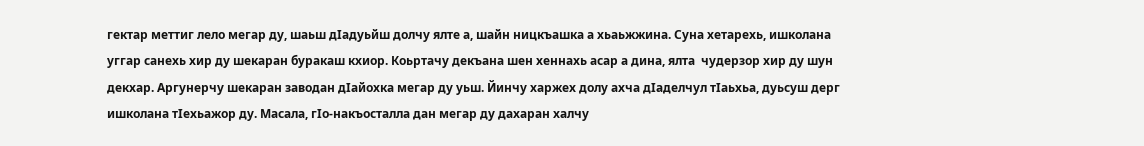гектар меттиг лело мегар ду, шаьш дIадуьйш долчу ялте а, шайн ницкъашка а хьаьжжина. Суна хетарехь, ишколана уггар санехь хир ду шекаран буракаш кхиор. Коьртачу декъана шен хеннахь асар а дина, ялта  чудерзор хир ду шун декхар. Аргунерчу шекаран заводан дIайохка мегар ду уьш. Йинчу харжех долу ахча дIаделчул тIаьхьа, дуьсуш дерг ишколана тIехьажор ду. Масала, гIо-накъосталла дан мегар ду дахаран халчу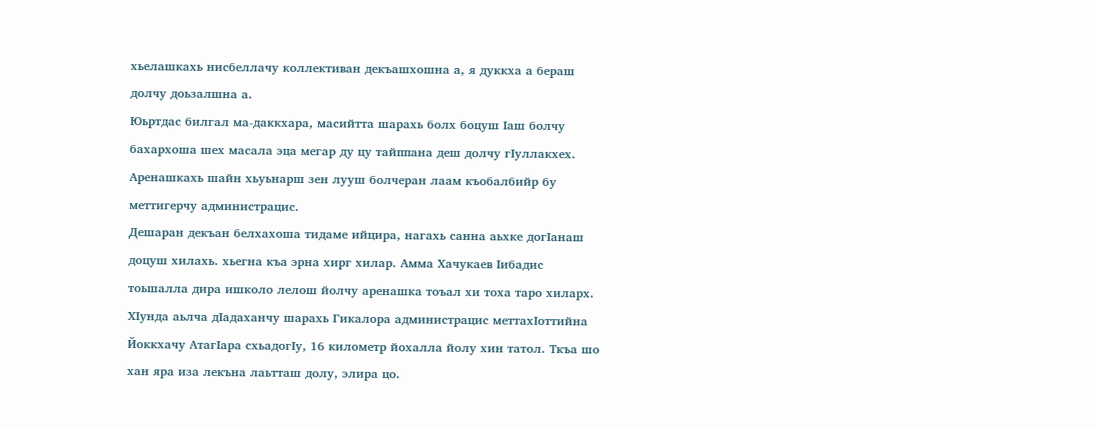хьелашкахь нисбеллачу коллективан декъашхошна а, я дуккха а бераш долчу доьзалшна а.
Юьртдас билгал ма-даккхара, масийтта шарахь болх боцуш Iаш болчу бахархоша шех масала эца мегар ду цу тайппана деш долчу гIуллакхех. Аренашкахь шайн хьуьнарш зен лууш болчеран лаам къобалбийр бу меттигерчу администрацис.
Дешаран декъан белхахоша тидаме ийцира, нагахь санна аьхке догIанаш доцуш хилахь. хьегна къа эрна хирг хилар. Амма Хачукаев Iибадис тоьшалла дира ишколо лелош йолчу аренашка тоъал хи тоха таро хиларх. ХIунда аьлча дIадаханчу шарахь Гикалора администрацис меттахIоттийна Йоккхачу АтагIара схьадогIу, 16 километр йохалла йолу хин татол. Ткъа шо хан яра иза лекъна лаьтташ долу, элира цо.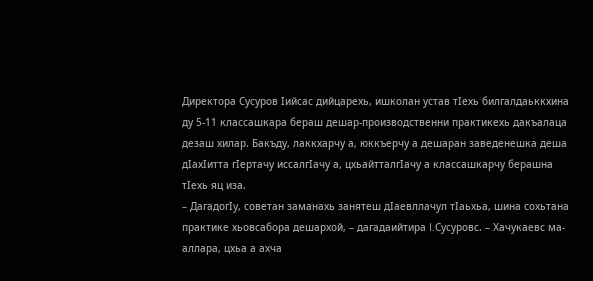Директора Сусуров Iийсас дийцарехь, ишколан устав тIехь билгалдаьккхина ду 5-11 классашкара бераш дешар-производственни практикехь дакъалаца дезаш хилар. Бакъду, лаккхарчу а, юккъерчу а дешаран заведенешка деша дIахIитта гIертачу иссалгIачу а, цхьайтталгIачу а классашкарчу берашна тIехь яц иза.
– ДагадогIу, советан заманахь занятеш дIаевллачул тIаьхьа, шина сохьтана практике хьовсабора дешархой, – дагадаийтира I.Сусуровс. – Хачукаевс ма-аллара, цхьа а ахча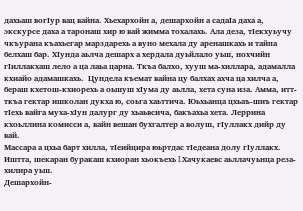дахьаш вогIур вац вайна. Хьехархойн а, дешархойн а садаIа даха а, экскурсе даха а таронаш хир ю вай жимма тохалахь. Ала деза, тIекхуьучу чкъурана къахьегар марздарехь а вуно мехала ду аренашкахь и тайпа белхаш бар. ХIунда аьлча дешарх а хердала дуьйлало уьш, нохчийн гIиллакхаш лело а ца лаьа царна. Ткъа балхо, хууш ма-хиллара, адамалла кхиайо адамашкахь.  Цундела къемат вайна цу балхах ахча ца хилча а, бераш кхетош-кхиорехь а оьшуш хIума ду аьлла, хета суна иза. Амма, итт-ткъа гектар ишколан дукха ю, соьга хаьттича. Юьхьанца цхьаъ-шиъ гектар тIехь вайга муха-хIун далург ду хьаьвсича, бакъахьа хета. Леррина кхоьллина комисси а, вайн вешан бухгалтер а волуш, гIуллакх дийр ду вай.
Массара а цхьа барт хилла, тIеийцира юьртдас тIедеана долу гIуллакх. Иштта, шекаран буракаш кхиоран хьокъехь I.Хачукаевс аьллачуьнца реза- хилира уьш.
Дешархойн-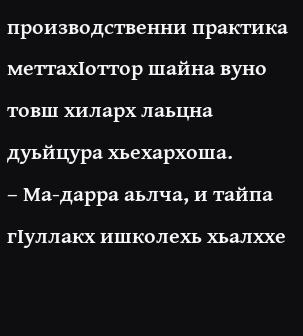производственни практика меттахIоттор шайна вуно товш хиларх лаьцна дуьйцура хьехархоша.
– Ма-дарра аьлча, и тайпа гIуллакх ишколехь хьалххе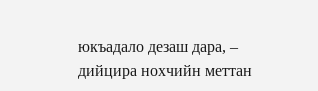юкъадало дезаш дара, – дийцира нохчийн меттан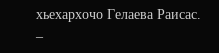хьехархочо Гелаева Раисас. –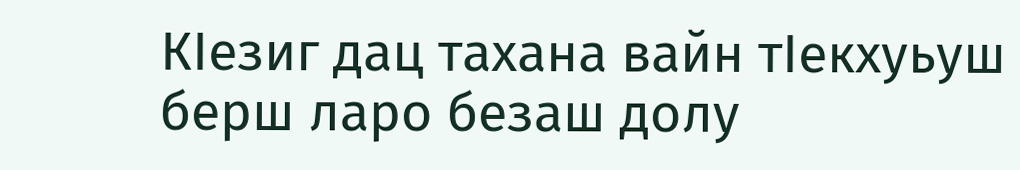КIезиг дац тахана вайн тIекхуьуш берш ларо безаш долу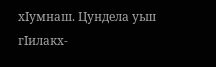хIумнаш. Цундела уьш гIилакх-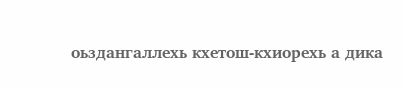оьздангаллехь кхетош-кхиорехь а дика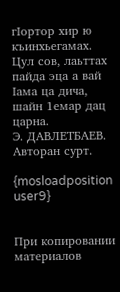гIортор хир ю къинхьегамах. Цул сов, лаьттах пайда эца а вай Iама ца дича, шайн 1емар дац царна.
Э. ДАВЛЕТБАЕВ.
Авторан сурт.

{mosloadposition user9}


При копировании материалов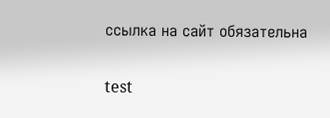ссылка на сайт обязательна

test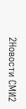2Новости СМИ2